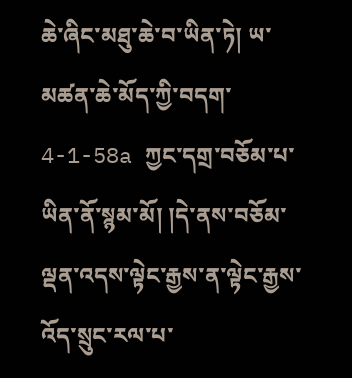ཆེ་ཞིང་མཐུ་ཆེ་བ་ཡིན་ཏེ། ཡ་མཚན་ཆེ་མོད་ཀྱི་བདག་ 4-1-58a ཀྱང་དགྲ་བཅོམ་པ་ཡིན་ནོ་སྙམ་མོ། །དེ་ནས་བཅོམ་ལྡན་འདས་ལྟེང་རྒྱས་ན་ལྟེང་རྒྱས་འོད་སྲུང་རལ་པ་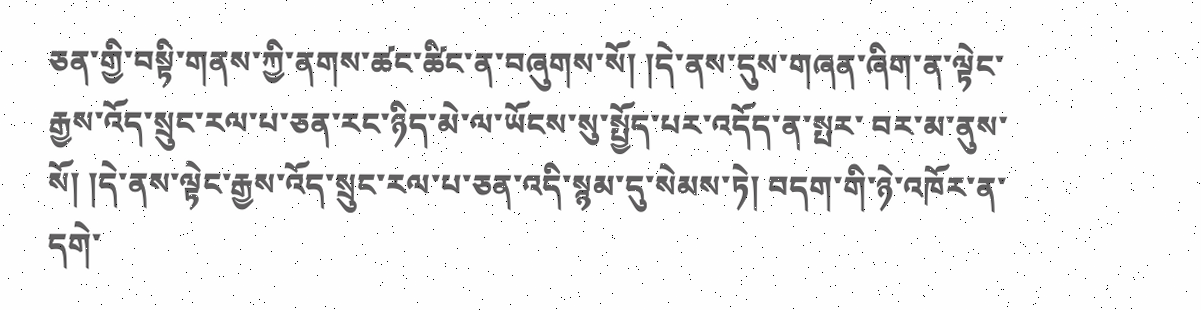ཅན་གྱི་བསྟི་གནས་ཀྱི་ནགས་ཚང་ཚིང་ན་བཞུགས་སོ། །དེ་ནས་དུས་གཞན་ཞིག་ན་ལྟེང་རྒྱས་འོད་སྲུང་རལ་པ་ཅན་རང་ཉིད་མེ་ལ་ཡོངས་སུ་སྤྱོད་པར་འདོད་ན་སྤར་ བར་མ་ནུས་སོ། །དེ་ནས་ལྟེང་རྒྱས་འོད་སྲུང་རལ་པ་ཅན་འདི་སྙམ་དུ་སེམས་ཏེ། བདག་གི་ཉེ་འཁོར་ན་དགེ་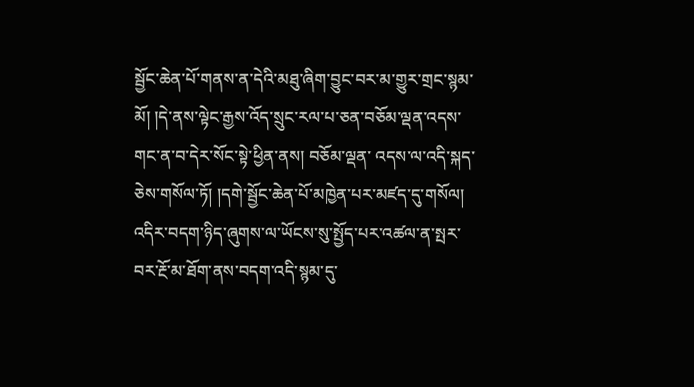སྦྱོང་ཆེན་པོ་གནས་ན་དེའི་མཐུ་ཞིག་བྱུང་བར་མ་གྱུར་གྲང་སྙམ་མོ། །དེ་ནས་ལྟེང་རྒྱས་འོད་སྲུང་རལ་པ་ཅན་བཅོམ་ལྡན་འདས་གང་ན་བ་དེར་སོང་སྟེ་ཕྱིན་ནས། བཅོམ་ལྡན་ འདས་ལ་འདི་སྐད་ཅེས་གསོལ་ཏོ། །དགེ་སྦྱོང་ཆེན་པོ་མཁྱེན་པར་མཛད་དུ་གསོལ། འདིར་བདག་ཉིད་ཞུགས་ལ་ཡོངས་སུ་སྤྱོད་པར་འཚལ་ན་སྤར་བར་རྔོ་མ་ཐོག་ནས་བདག་འདི་སྙམ་དུ་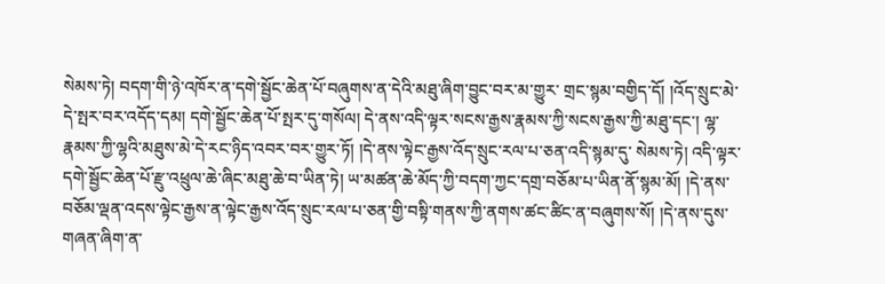སེམས་ཏེ། བདག་གི་ཉེ་འཁོར་ན་དགེ་སྦྱོང་ཆེན་པོ་བཞུགས་ན་དེའི་མཐུ་ཞིག་བྱུང་བར་མ་གྱུར་ གྲང་སྙམ་བགྱིད་དོ། །འོད་སྲུང་མེ་དེ་སྤར་བར་འདོད་དམ། དགེ་སྦྱོང་ཆེན་པོ་སྤར་དུ་གསོལ། དེ་ནས་འདི་ལྟར་སངས་རྒྱས་རྣམས་ཀྱི་སངས་རྒྱས་ཀྱི་མཐུ་དང་། ལྷ་རྣམས་ཀྱི་ལྷའི་མཐུས་མེ་དེ་རང་ཉིད་འབར་བར་གྱུར་ཏོ། །དེ་ནས་ལྟེང་རྒྱས་འོད་སྲུང་རལ་པ་ཅན་འདི་སྙམ་དུ་ སེམས་ཏེ། འདི་ལྟར་དགེ་སྦྱོང་ཆེན་པོ་རྫུ་འཕྲུལ་ཆེ་ཞིང་མཐུ་ཆེ་བ་ཡིན་ཏེ། ཡ་མཚན་ཆེ་མོད་ཀྱི་བདག་ཀྱང་དགྲ་བཅོམ་པ་ཡིན་ནོ་སྙམ་མོ། །དེ་ནས་བཅོམ་ལྡན་འདས་ལྟེང་རྒྱས་ན་ལྟེང་རྒྱས་འོད་སྲུང་རལ་པ་ཅན་གྱི་བསྟི་གནས་ཀྱི་ནགས་ཚང་ཚིང་ན་བཞུགས་སོ། །དེ་ནས་དུས་ གཞན་ཞིག་ན་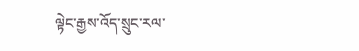ལྟེང་རྒྱས་འོད་སྲུང་རལ་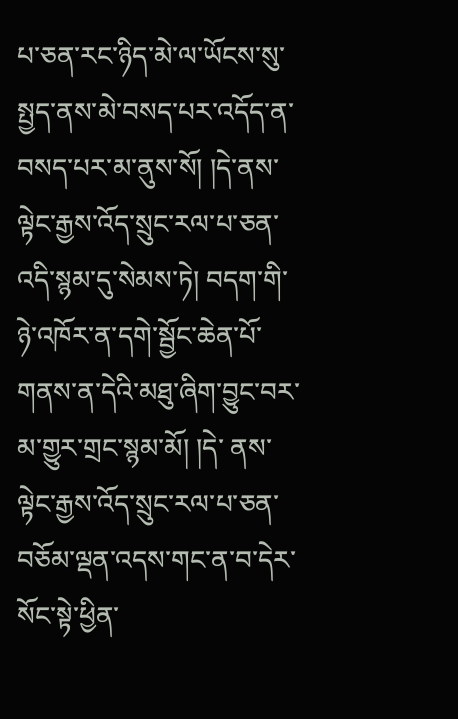པ་ཅན་རང་ཉིད་མེ་ལ་ཡོངས་སུ་སྤྱད་ནས་མེ་བསད་པར་འདོད་ན་བསད་པར་མ་ནུས་སོ། །དེ་ནས་ལྟེང་རྒྱས་འོད་སྲུང་རལ་པ་ཅན་འདི་སྙམ་དུ་སེམས་ཏེ། བདག་གི་ཉེ་འཁོར་ན་དགེ་སྦྱོང་ཆེན་པོ་གནས་ན་དེའི་མཐུ་ཞིག་བྱུང་བར་མ་གྱུར་གྲང་སྙམ་མོ། །དེ་ ནས་ལྟེང་རྒྱས་འོད་སྲུང་རལ་པ་ཅན་བཅོམ་ལྡན་འདས་གང་ན་བ་དེར་སོང་སྟེ་ཕྱིན་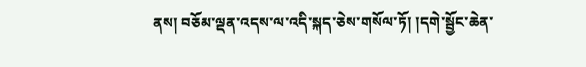ནས། བཅོམ་ལྡན་འདས་ལ་འདི་སྐད་ཅེས་གསོལ་ཏོ། །དགེ་སྦྱོང་ཆེན་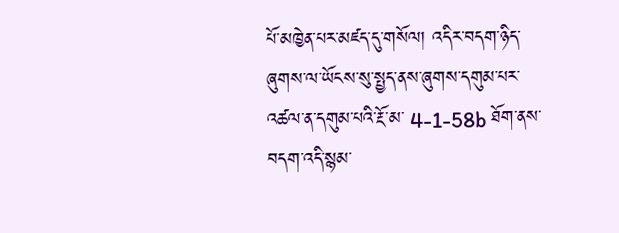པོ་མཁྱེན་པར་མཛད་དུ་གསོལ། འདིར་བདག་ཉིད་ཞུགས་ལ་ཡོངས་སུ་སྤྱད་ནས་ཞུགས་དགུམ་པར་འཚལ་ན་དགུམ་པའི་རྔོ་མ་ 4-1-58b ཐོག་ནས་བདག་འདི་སྙམ་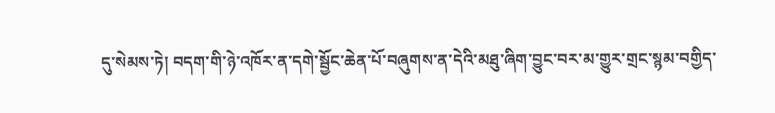དུ་སེམས་ཏེ། བདག་གི་ཉེ་འཁོར་ན་དགེ་སྦྱོང་ཆེན་པོ་བཞུགས་ན་དེའི་མཐུ་ཞིག་བྱུང་བར་མ་གྱུར་གྲང་སྙམ་བགྱིད་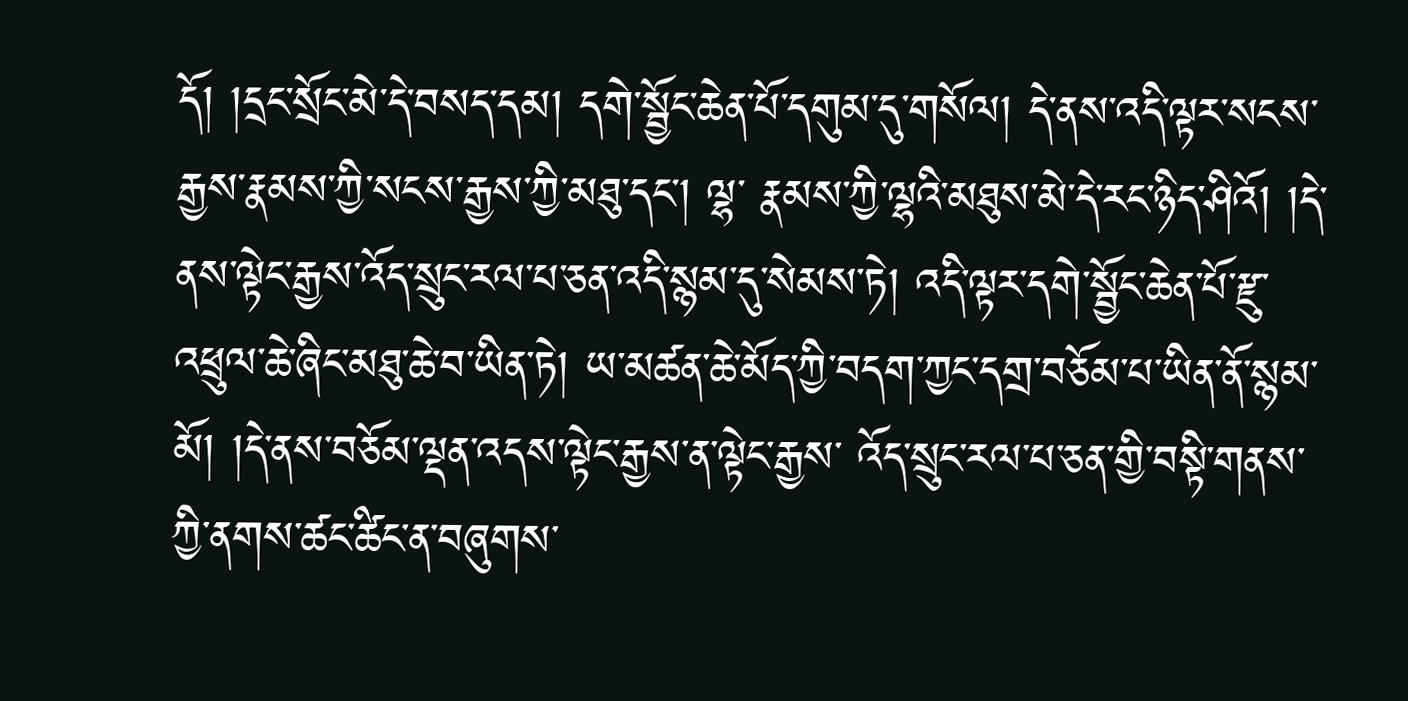དོ། །དྲང་སྲོང་མེ་དེ་བསད་དམ། དགེ་སྦྱོང་ཆེན་པོ་དགུམ་དུ་གསོལ། དེ་ནས་འདི་ལྟར་སངས་རྒྱས་རྣམས་ཀྱི་སངས་རྒྱས་ཀྱི་མཐུ་དང་། ལྷ་ རྣམས་ཀྱི་ལྷའི་མཐུས་མེ་དེ་རང་ཉིད་ཤིའོ། །དེ་ནས་ལྟེང་རྒྱས་འོད་སྲུང་རལ་པ་ཅན་འདི་སྙམ་དུ་སེམས་ཏེ། འདི་ལྟར་དགེ་སྦྱོང་ཆེན་པོ་རྫུ་འཕྲུལ་ཆེ་ཞིང་མཐུ་ཆེ་བ་ཡིན་ཏེ། ཡ་མཚན་ཆེ་མོད་ཀྱི་བདག་ཀྱང་དགྲ་བཅོམ་པ་ཡིན་ནོ་སྙམ་མོ། །དེ་ནས་བཅོམ་ལྡན་འདས་ལྟེང་རྒྱས་ན་ལྟེང་རྒྱས་ འོད་སྲུང་རལ་པ་ཅན་གྱི་བསྟི་གནས་ཀྱི་ནགས་ཚང་ཚིང་ན་བཞུགས་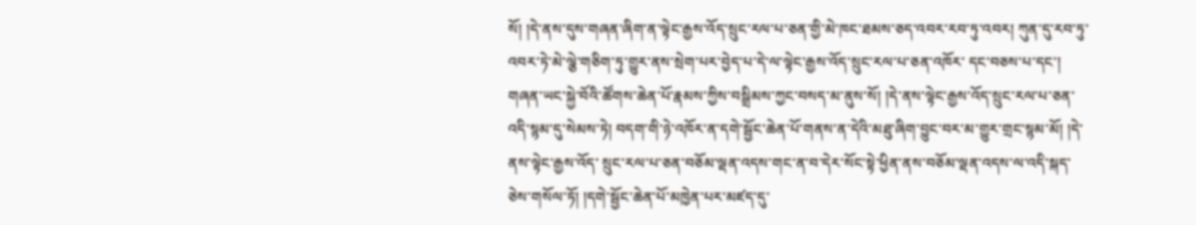སོ། །དེ་ནས་དུས་གཞན་ཞིག་ན་ལྟེང་རྒྱས་འོད་སྲུང་རལ་པ་ཅན་གྱི་མེ་ཁང་ཐམས་ཅད་འབར་རབ་ཏུ་འབར། ཀུན་དུ་རབ་ཏུ་འབར་ཏེ་མེ་ལྕེ་གཅིག་ཏུ་གྱུར་ནས་སྲེག་པར་བྱེད་པ་དེ་ལ་ལྟེང་རྒྱས་འོད་སྲུང་རལ་པ་ཅན་འཁོར་ དང་བཅས་པ་དང་། གཞན་ཡང་སྐྱེ་བོའི་ཚོགས་ཆེན་པོ་རྣམས་ཀྱིས་བསྒྲིམས་ཀྱང་བསད་མ་ནུས་སོ། །དེ་ནས་ལྟེང་རྒྱས་འོད་སྲུང་རལ་པ་ཅན་འདི་སྙམ་དུ་སེམས་ཏེ། བདག་གི་ཉེ་འཁོར་ན་དགེ་སྦྱོང་ཆེན་པོ་གནས་ན་དེའི་མཐུ་ཞིག་བྱུང་བར་མ་གྱུར་གྲང་སྙམ་མོ། །དེ་ནས་ལྟེང་རྒྱས་འོད་ སྲུང་རལ་པ་ཅན་བཅོམ་ལྡན་འདས་གང་ན་བ་དེར་སོང་སྟེ་ཕྱིན་ནས་བཅོམ་ལྡན་འདས་ལ་འདི་སྐད་ཅེས་གསོལ་ཏོ། །དགེ་སྦྱོང་ཆེན་པོ་མཁྱེན་པར་མཛད་དུ་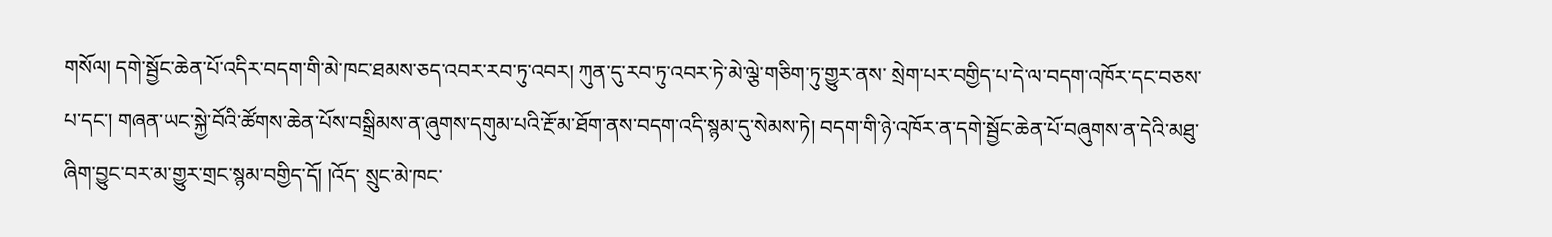གསོལ། དགེ་སྦྱོང་ཆེན་པོ་འདིར་བདག་གི་མེ་ཁང་ཐམས་ཅད་འབར་རབ་ཏུ་འབར། ཀུན་དུ་རབ་ཏུ་འབར་ཏེ་མེ་ལྕེ་གཅིག་ཏུ་གྱུར་ནས་ སྲེག་པར་བགྱིད་པ་དེ་ལ་བདག་འཁོར་དང་བཅས་པ་དང་། གཞན་ཡང་སྐྱེ་བོའི་ཚོགས་ཆེན་པོས་བསྒྲིམས་ན་ཞུགས་དགུམ་པའི་རྔོ་མ་ཐོག་ནས་བདག་འདི་སྙམ་དུ་སེམས་ཏེ། བདག་གི་ཉེ་འཁོར་ན་དགེ་སྦྱོང་ཆེན་པོ་བཞུགས་ན་དེའི་མཐུ་ཞིག་བྱུང་བར་མ་གྱུར་གྲང་སྙམ་བགྱིད་དོ། །འོད་ སྲུང་མེ་ཁང་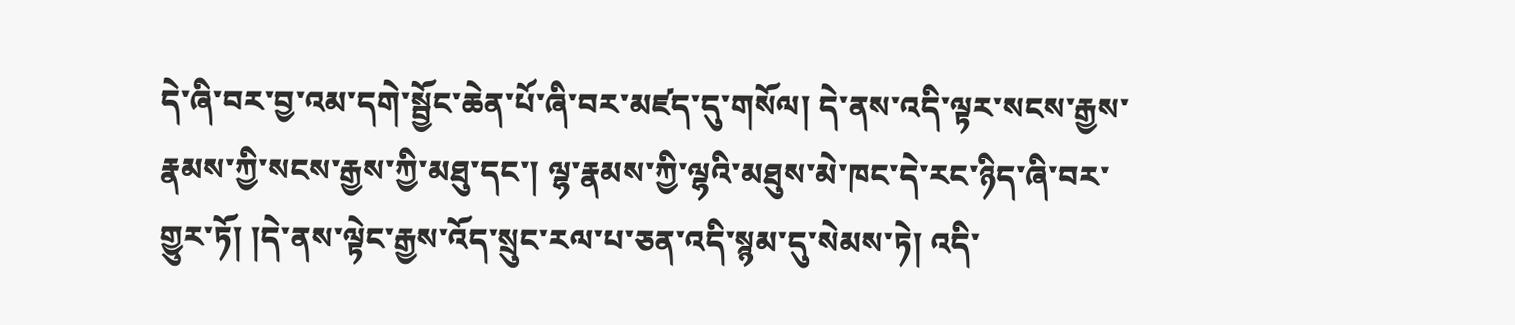དེ་ཞི་བར་བྱ་འམ་དགེ་སྦྱོང་ཆེན་པོ་ཞི་བར་མཛད་དུ་གསོལ། དེ་ནས་འདི་ལྟར་སངས་རྒྱས་རྣམས་ཀྱི་སངས་རྒྱས་ཀྱི་མཐུ་དང་། ལྷ་རྣམས་ཀྱི་ལྷའི་མཐུས་མེ་ཁང་དེ་རང་ཉིད་ཞི་བར་གྱུར་ཏོ། །དེ་ནས་ལྟེང་རྒྱས་འོད་སྲུང་རལ་པ་ཅན་འདི་སྙམ་དུ་སེམས་ཏེ། འདི་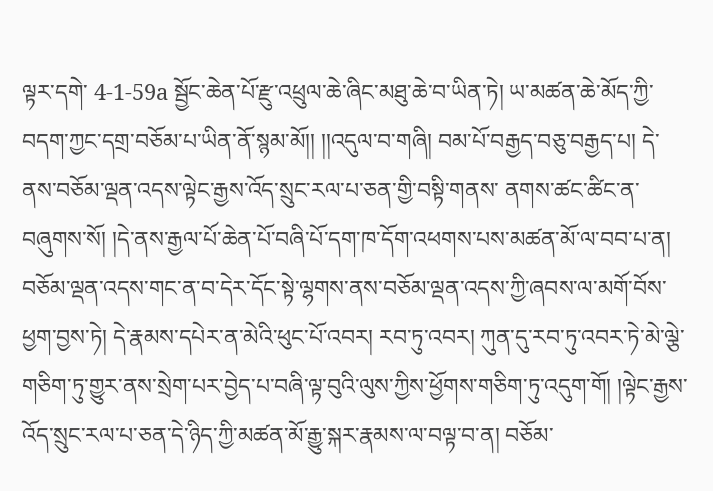ལྟར་དགེ་ 4-1-59a སྦྱོང་ཆེན་པོ་རྫུ་འཕྲུལ་ཆེ་ཞིང་མཐུ་ཆེ་བ་ཡིན་ཏེ། ཡ་མཚན་ཆེ་མོད་ཀྱི་བདག་ཀྱང་དགྲ་བཅོམ་པ་ཡིན་ནོ་སྙམ་མོ།། །།འདུལ་བ་གཞི། བམ་པོ་བརྒྱད་བཅུ་བརྒྱད་པ། དེ་ནས་བཅོམ་ལྡན་འདས་ལྟེང་རྒྱས་འོད་སྲུང་རལ་པ་ཅན་གྱི་བསྟི་གནས་ ནགས་ཚང་ཚིང་ན་བཞུགས་སོ། །དེ་ནས་རྒྱལ་པོ་ཆེན་པོ་བཞི་པོ་དག་ཁ་དོག་འཕགས་པས་མཚན་མོ་ལ་བབ་པ་ན། བཅོམ་ལྡན་འདས་གང་ན་བ་དེར་དོང་སྟེ་ལྷགས་ནས་བཅོམ་ལྡན་འདས་ཀྱི་ཞབས་ལ་མགོ་བོས་ཕྱག་བྱས་ཏེ། དེ་རྣམས་དཔེར་ན་མེའི་ཕུང་པོ་འབར། རབ་ཏུ་འབར། ཀུན་དུ་རབ་ཏུ་འབར་ཏེ་མེ་ལྕེ་གཅིག་ཏུ་གྱུར་ནས་སྲེག་པར་བྱེད་པ་བཞི་ལྟ་བུའི་ལུས་ཀྱིས་ཕྱོགས་གཅིག་ཏུ་འདུག་གོ། །ལྟེང་རྒྱས་འོད་སྲུང་རལ་པ་ཅན་དེ་ཉིད་ཀྱི་མཚན་མོ་རྒྱུ་སྐར་རྣམས་ལ་བལྟ་བ་ན། བཅོམ་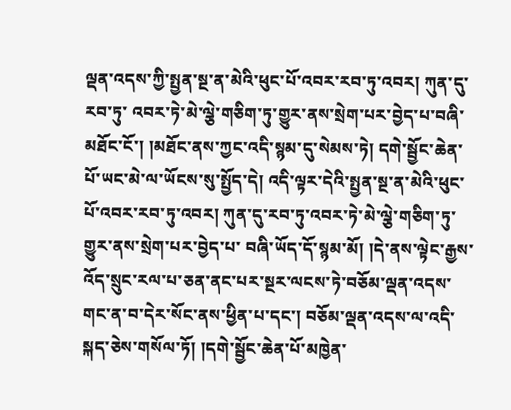ལྡན་འདས་ཀྱི་སྤྱན་སྔ་ན་མེའི་ཕུང་པོ་འབར་རབ་ཏུ་འབར། ཀུན་དུ་རབ་ཏུ་ འབར་ཏེ་མེ་ལྕེ་གཅིག་ཏུ་གྱུར་ནས་སྲེག་པར་བྱེད་པ་བཞི་མཐོང་ངོ་། །མཐོང་ནས་ཀྱང་འདི་སྙམ་དུ་སེམས་ཏེ། དགེ་སྦྱོང་ཆེན་པོ་ཡང་མེ་ལ་ཡོངས་སུ་སྤྱོད་དེ། འདི་ལྟར་དེའི་སྤྱན་སྔ་ན་མེའི་ཕུང་པོ་འབར་རབ་ཏུ་འབར། ཀུན་དུ་རབ་ཏུ་འབར་ཏེ་མེ་ལྕེ་གཅིག་ཏུ་གྱུར་ནས་སྲེག་པར་བྱེད་པ་ བཞི་ཡོད་དོ་སྙམ་མོ། །དེ་ནས་ལྟེང་རྒྱས་འོད་སྲུང་རལ་པ་ཅན་ནང་པར་སྔར་ལངས་ཏེ་བཅོམ་ལྡན་འདས་གང་ན་བ་དེར་སོང་ནས་ཕྱིན་པ་དང་། བཅོམ་ལྡན་འདས་ལ་འདི་སྐད་ཅེས་གསོལ་ཏོ། །དགེ་སྦྱོང་ཆེན་པོ་མཁྱེན་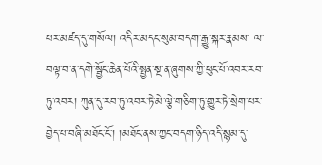པར་མཛད་དུ་གསོལ། འདིར་མདང་སུམ་བདག་རྒྱུ་སྐར་རྣམས་ ལ་བལྟ་བ་ན་དགེ་སྦྱོང་ཆེན་པོའི་སྤྱན་སྔ་ན་ཞུགས་ཀྱི་ཕུང་པོ་འབར་རབ་ཏུ་འབར། ཀུན་དུ་རབ་ཏུ་འབར་ཏེ་མེ་ལྕེ་གཅིག་ཏུ་གྱུར་ཏེ་སྲེག་པར་བྱེད་པ་བཞི་མཐོང་ངོ་། །མཐོང་ནས་ཀྱང་བདག་ཉིད་འདི་སྙམ་དུ་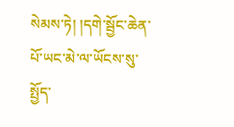སེམས་ཏེ། །དགེ་སྦྱོང་ཆེན་པོ་ཡང་མེ་ལ་ཡོངས་སུ་སྤྱོད་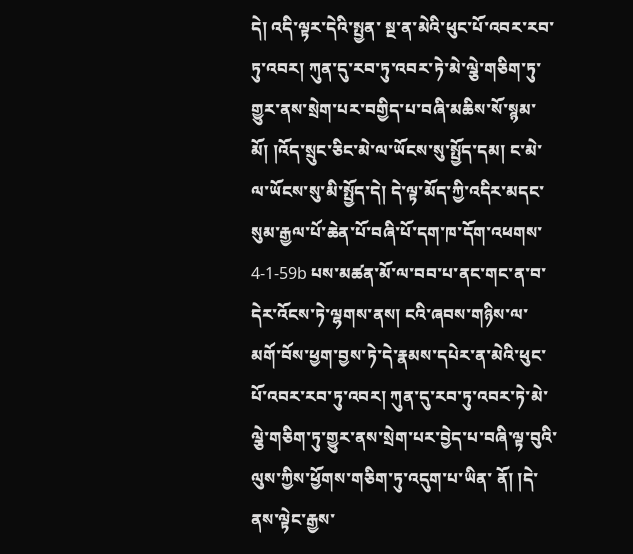དེ། འདི་ལྟར་དེའི་སྤྱན་ སྔ་ན་མེའི་ཕུང་པོ་འབར་རབ་ཏུ་འབར། ཀུན་དུ་རབ་ཏུ་འབར་ཏེ་མེ་ལྕེ་གཅིག་ཏུ་གྱུར་ནས་སྲེག་པར་བགྱིད་པ་བཞི་མཆིས་སོ་སྙམ་མོ། །འོད་སྲུང་ཅིང་མེ་ལ་ཡོངས་སུ་སྤྱོད་དམ། ང་མེ་ལ་ཡོངས་སུ་མི་སྤྱོད་དེ། དེ་ལྟ་མོད་ཀྱི་འདིར་མདང་སུམ་རྒྱལ་པོ་ཆེན་པོ་བཞི་པོ་དག་ཁ་དོག་འཕགས་ 4-1-59b པས་མཚན་མོ་ལ་བབ་པ་ནང་གང་ན་བ་དེར་འོངས་ཏེ་ལྷགས་ནས། ངའི་ཞབས་གཉིས་ལ་མགོ་བོས་ཕྱག་བྱས་ཏེ་དེ་རྣམས་དཔེར་ན་མེའི་ཕུང་པོ་འབར་རབ་ཏུ་འབར། ཀུན་དུ་རབ་ཏུ་འབར་ཏེ་མེ་ལྕེ་གཅིག་ཏུ་གྱུར་ནས་སྲེག་པར་བྱེད་པ་བཞི་ལྟ་བུའི་ལུས་ཀྱིས་ཕྱོགས་གཅིག་ཏུ་འདུག་པ་ཡིན་ ནོ། །དེ་ནས་ལྟེང་རྒྱས་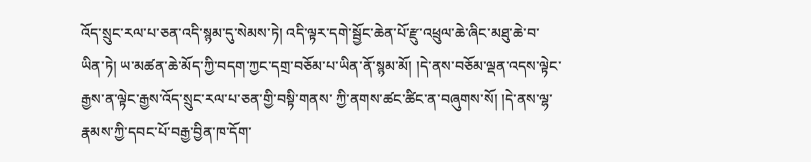འོད་སྲུང་རལ་པ་ཅན་འདི་སྙམ་དུ་སེམས་ཏེ། འདི་ལྟར་དགེ་སྦྱོང་ཆེན་པོ་རྫུ་འཕྲུལ་ཆེ་ཞིང་མཐུ་ཆེ་བ་ཡིན་ཏེ། ཡ་མཚན་ཆེ་མོད་ཀྱི་བདག་ཀྱང་དགྲ་བཅོམ་པ་ཡིན་ནོ་སྙམ་མོ། །དེ་ནས་བཅོམ་ལྡན་འདས་ལྟེང་རྒྱས་ན་ལྟེང་རྒྱས་འོད་སྲུང་རལ་པ་ཅན་གྱི་བསྟི་གནས་ ཀྱི་ནགས་ཚང་ཚིང་ན་བཞུགས་སོ། །དེ་ནས་ལྷ་རྣམས་ཀྱི་དབང་པོ་བརྒྱ་བྱིན་ཁ་དོག་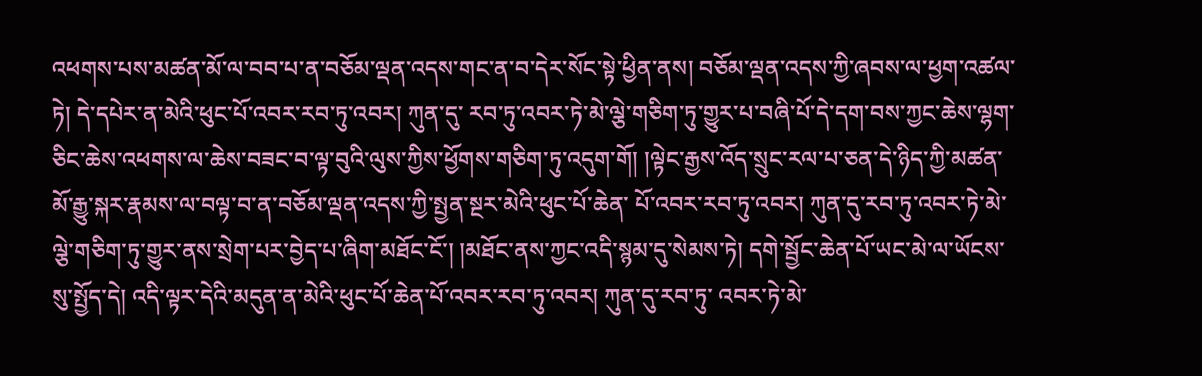འཕགས་པས་མཚན་མོ་ལ་བབ་པ་ན་བཅོམ་ལྡན་འདས་གང་ན་བ་དེར་སོང་སྟེ་ཕྱིན་ནས། བཅོམ་ལྡན་འདས་ཀྱི་ཞབས་ལ་ཕྱག་འཚལ་ཏེ། དེ་དཔེར་ན་མེའི་ཕུང་པོ་འབར་རབ་ཏུ་འབར། ཀུན་དུ་ རབ་ཏུ་འབར་ཏེ་མེ་ལྕེ་གཅིག་ཏུ་གྱུར་པ་བཞི་པོ་དེ་དག་བས་ཀྱང་ཆེས་ལྷག་ཅིང་ཆེས་འཕགས་ལ་ཆེས་བཟང་བ་ལྟ་བུའི་ལུས་ཀྱིས་ཕྱོགས་གཅིག་ཏུ་འདུག་གོ། །ལྟེང་རྒྱས་འོད་སྲུང་རལ་པ་ཅན་དེ་ཉིད་ཀྱི་མཚན་མོ་རྒྱུ་སྐར་རྣམས་ལ་བལྟ་བ་ན་བཅོམ་ལྡན་འདས་ཀྱི་སྤྱན་སྔར་མེའི་ཕུང་པོ་ཆེན་ པོ་འབར་རབ་ཏུ་འབར། ཀུན་དུ་རབ་ཏུ་འབར་ཏེ་མེ་ལྕེ་གཅིག་ཏུ་གྱུར་ནས་སྲེག་པར་བྱེད་པ་ཞིག་མཐོང་ངོ་། །མཐོང་ནས་ཀྱང་འདི་སྙམ་དུ་སེམས་ཏེ། དགེ་སྦྱོང་ཆེན་པོ་ཡང་མེ་ལ་ཡོངས་སུ་སྤྱོད་དེ། འདི་ལྟར་དེའི་མདུན་ན་མེའི་ཕུང་པོ་ཆེན་པོ་འབར་རབ་ཏུ་འབར། ཀུན་དུ་རབ་ཏུ་ འབར་ཏེ་མེ་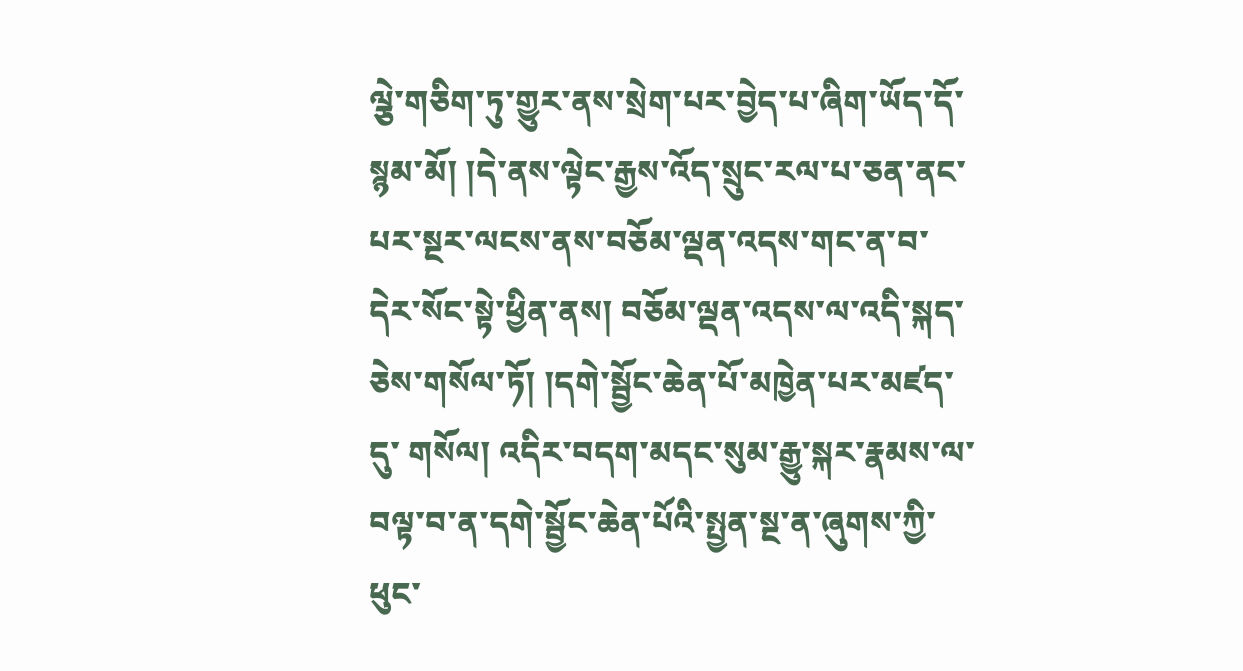ལྕེ་གཅིག་ཏུ་གྱུར་ནས་སྲེག་པར་བྱེད་པ་ཞིག་ཡོད་དོ་སྙམ་མོ། །དེ་ནས་ལྟེང་རྒྱས་འོད་སྲུང་རལ་པ་ཅན་ནང་པར་སྔར་ལངས་ནས་བཅོམ་ལྡན་འདས་གང་ན་བ་དེར་སོང་སྟེ་ཕྱིན་ནས། བཅོམ་ལྡན་འདས་ལ་འདི་སྐད་ཅེས་གསོལ་ཏོ། །དགེ་སྦྱོང་ཆེན་པོ་མཁྱེན་པར་མཛད་དུ་ གསོལ། འདིར་བདག་མདང་སུམ་རྒྱུ་སྐར་རྣམས་ལ་བལྟ་བ་ན་དགེ་སྦྱོང་ཆེན་པོའི་སྤྱན་སྔ་ན་ཞུགས་ཀྱི་ཕུང་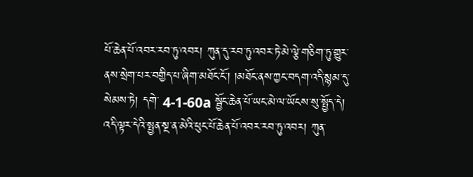པོ་ཆེན་པོ་འབར་རབ་ཏུ་འབར། ཀུན་དུ་རབ་ཏུ་འབར་ཏེ་མེ་ལྕེ་གཅིག་ཏུ་གྱུར་ནས་སྲེག་པར་བགྱིད་པ་ཞིག་མཐོང་ངོ་། །མཐོང་ནས་ཀྱང་བདག་འདི་སྙམ་དུ་སེམས་ཏེ། དགེ་ 4-1-60a སྦྱོང་ཆེན་པོ་ཡང་མེ་ལ་ཡོངས་སུ་སྤྱོད་དེ། འདི་ལྟར་དེའི་སྤྱན་སྔ་ན་མེའི་ཕུང་པོ་ཆེན་པོ་འབར་རབ་ཏུ་འབར། ཀུན་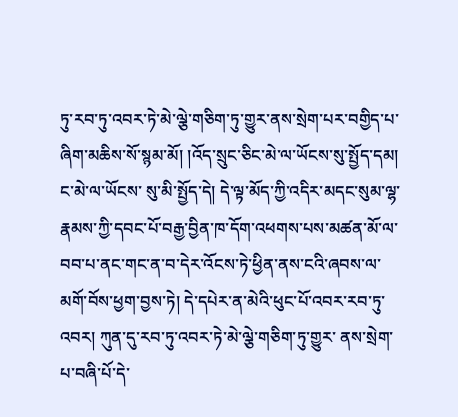ཏུ་རབ་ཏུ་འབར་ཏེ་མེ་ལྕེ་གཅིག་ཏུ་གྱུར་ནས་སྲེག་པར་བགྱིད་པ་ཞིག་མཆིས་སོ་སྙམ་མོ། །འོད་སྲུང་ཅིང་མེ་ལ་ཡོངས་སུ་སྤྱོད་དམ། ང་མེ་ལ་ཡོངས་ སུ་མི་སྤྱོད་དེ། དེ་ལྟ་མོད་ཀྱི་འདིར་མདང་སུམ་ལྷ་རྣམས་ཀྱི་དབང་པོ་བརྒྱ་བྱིན་ཁ་དོག་འཕགས་པས་མཚན་མོ་ལ་བབ་པ་ནང་གང་ན་བ་དེར་འོངས་ཏེ་ཕྱིན་ནས་ངའི་ཞབས་ལ་མགོ་བོས་ཕྱག་བྱས་ཏེ། དེ་དཔེར་ན་མེའི་ཕུང་པོ་འབར་རབ་ཏུ་འབར། ཀུན་དུ་རབ་ཏུ་འབར་ཏེ་མེ་ལྕེ་གཅིག་ཏུ་གྱུར་ ནས་སྲེག་པ་བཞི་པོ་དེ་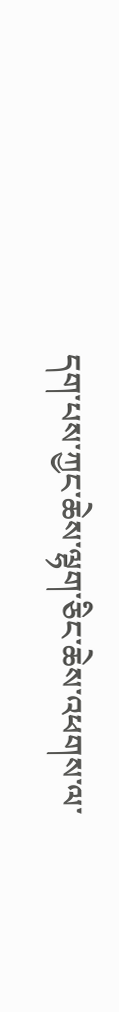དག་པས་ཀྱང་ཆེས་ལྷག་ཅིང་ཆེས་འཕགས་ལ་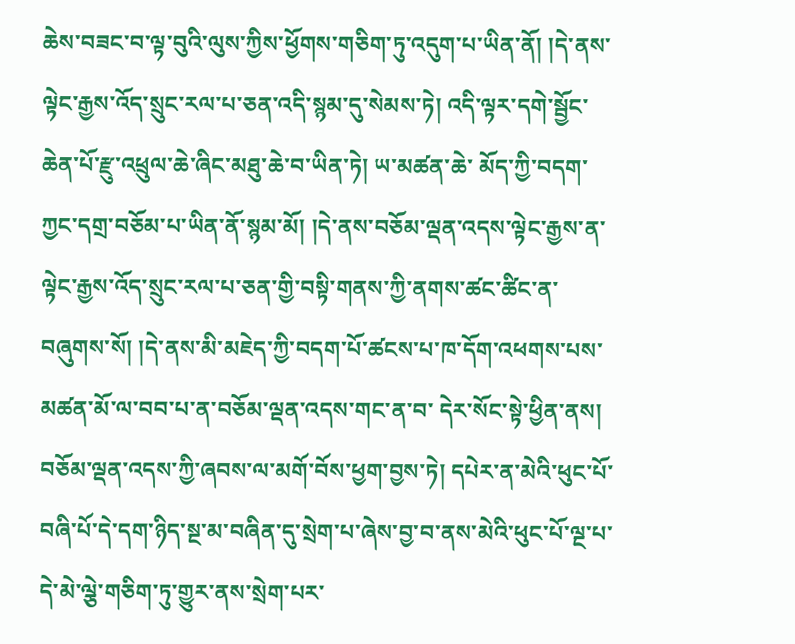ཆེས་བཟང་བ་ལྟ་བུའི་ལུས་ཀྱིས་ཕྱོགས་གཅིག་ཏུ་འདུག་པ་ཡིན་ནོ། །དེ་ནས་ལྟེང་རྒྱས་འོད་སྲུང་རལ་པ་ཅན་འདི་སྙམ་དུ་སེམས་ཏེ། འདི་ལྟར་དགེ་སྦྱོང་ཆེན་པོ་རྫུ་འཕྲུལ་ཆེ་ཞིང་མཐུ་ཆེ་བ་ཡིན་ཏེ། ཡ་མཚན་ཆེ་ མོད་ཀྱི་བདག་ཀྱང་དགྲ་བཅོམ་པ་ཡིན་ནོ་སྙམ་མོ། །དེ་ནས་བཅོམ་ལྡན་འདས་ལྟེང་རྒྱས་ན་ལྟེང་རྒྱས་འོད་སྲུང་རལ་པ་ཅན་གྱི་བསྟི་གནས་ཀྱི་ནགས་ཚང་ཚིང་ན་བཞུགས་སོ། །དེ་ནས་མི་མཇེད་ཀྱི་བདག་པོ་ཚངས་པ་ཁ་དོག་འཕགས་པས་མཚན་མོ་ལ་བབ་པ་ན་བཅོམ་ལྡན་འདས་གང་ན་བ་ དེར་སོང་སྟེ་ཕྱིན་ནས། བཅོམ་ལྡན་འདས་ཀྱི་ཞབས་ལ་མགོ་བོས་ཕྱག་བྱས་ཏེ། དཔེར་ན་མེའི་ཕུང་པོ་བཞི་པོ་དེ་དག་ཉིད་སྔ་མ་བཞིན་དུ་སྲེག་པ་ཞེས་བྱ་བ་ནས་མེའི་ཕུང་པོ་ལྔ་པ་དེ་མེ་ལྕེ་གཅིག་ཏུ་གྱུར་ནས་སྲེག་པར་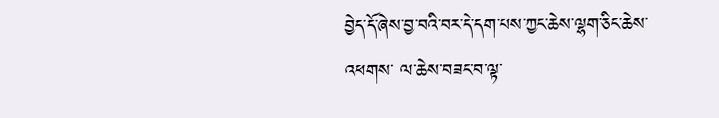བྱེད་དོ་ཞེས་བྱ་བའི་བར་དེ་དག་པས་ཀྱང་ཆེས་ལྷག་ཅིང་ཆེས་འཕགས་ ལ་ཆེས་བཟང་བ་ལྟ་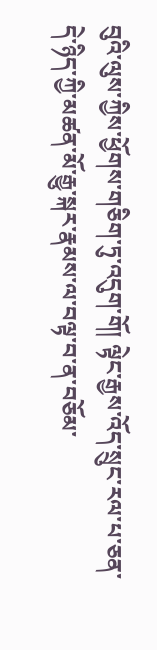བུའི་ལུས་ཀྱིས་ཕྱོགས་གཅིག་ཏུ་འདུག་གོ། ལྟེང་རྒྱས་འོད་སྲུང་རལ་པ་ཅན་དེ་ཉིད་ཀྱི་མཚན་མོ་རྒྱུ་སྐར་རྣམས་ལ་བལྟ་བ་ན་བཅོམ་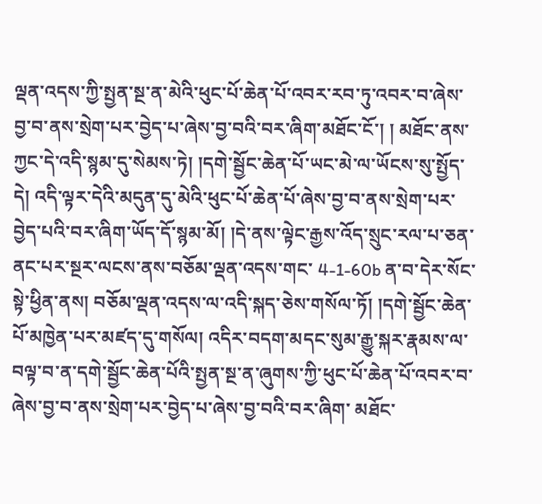ལྡན་འདས་ཀྱི་སྤྱན་སྔ་ན་མེའི་ཕུང་པོ་ཆེན་པོ་འབར་རབ་ཏུ་འབར་བ་ཞེས་བྱ་བ་ནས་སྲེག་པར་བྱེད་པ་ཞེས་བྱ་བའི་བར་ཞིག་མཐོང་ངོ་། ། མཐོང་ནས་ཀྱང་དེ་འདི་སྙམ་དུ་སེམས་ཏེ། །དགེ་སྦྱོང་ཆེན་པོ་ཡང་མེ་ལ་ཡོངས་སུ་སྤྱོད་དེ། འདི་ལྟར་དེའི་མདུན་དུ་མེའི་ཕུང་པོ་ཆེན་པོ་ཞེས་བྱ་བ་ནས་སྲེག་པར་བྱེད་པའི་བར་ཞིག་ཡོད་དོ་སྙམ་མོ། །དེ་ནས་ལྟེང་རྒྱས་འོད་སྲུང་རལ་པ་ཅན་ནང་པར་སྔར་ལངས་ནས་བཅོམ་ལྡན་འདས་གང་ 4-1-60b ན་བ་དེར་སོང་སྟེ་ཕྱིན་ནས། བཅོམ་ལྡན་འདས་ལ་འདི་སྐད་ཅེས་གསོལ་ཏོ། །དགེ་སྦྱོང་ཆེན་པོ་མཁྱེན་པར་མཛད་དུ་གསོལ། འདིར་བདག་མདང་སུམ་རྒྱུ་སྐར་རྣམས་ལ་བལྟ་བ་ན་དགེ་སྦྱོང་ཆེན་པོའི་སྤྱན་སྔ་ན་ཞུགས་ཀྱི་ཕུང་པོ་ཆེན་པོ་འབར་བ་ཞེས་བྱ་བ་ནས་སྲེག་པར་བྱེད་པ་ཞེས་བྱ་བའི་བར་ཞིག་ མཐོང་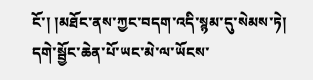ངོ་། །མཐོང་ནས་ཀྱང་བདག་འདི་སྙམ་དུ་སེམས་ཏེ། དགེ་སྦྱོང་ཆེན་པོ་ཡང་མེ་ལ་ཡོངས་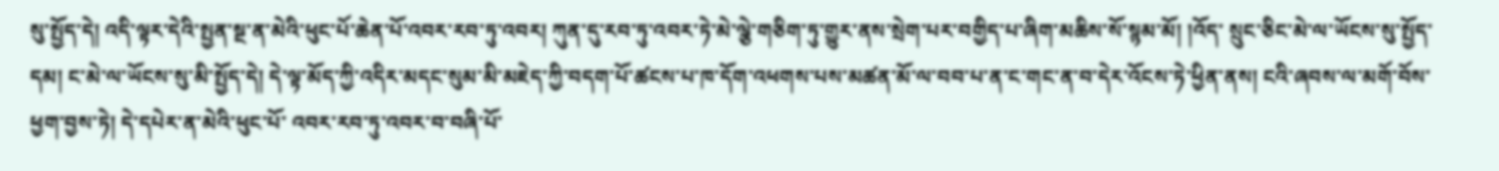སུ་སྤྱོད་དེ། འདི་ལྟར་དེའི་སྤྱན་སྔ་ན་མེའི་ཕུང་པོ་ཆེན་པོ་འབར་རབ་ཏུ་འབར། ཀུན་དུ་རབ་ཏུ་འབར་ཏེ་མེ་ལྕེ་གཅིག་ཏུ་གྱུར་ནས་སྲེག་པར་བགྱིད་པ་ཞིག་མཆིས་སོ་སྙམ་མོ། །འོད་ སྲུང་ཅིང་མེ་ལ་ཡོངས་སུ་སྤྱོད་དམ། ང་མེ་ལ་ཡོངས་སུ་མི་སྤྱོད་དེ། དེ་ལྟ་མོད་ཀྱི་འདིར་མདང་སུམ་མི་མཇེད་ཀྱི་བདག་པོ་ཚངས་པ་ཁ་དོག་འཕགས་པས་མཚན་མོ་ལ་བབ་པ་ན་ང་གང་ན་བ་དེར་འོངས་ཏེ་ཕྱིན་ནས། ངའི་ཞབས་ལ་མགོ་བོས་ཕྱག་བྱས་ཏེ། དེ་དཔེར་ན་མེའི་ཕུང་པོ་ འབར་རབ་ཏུ་འབར་བ་བཞི་པོ་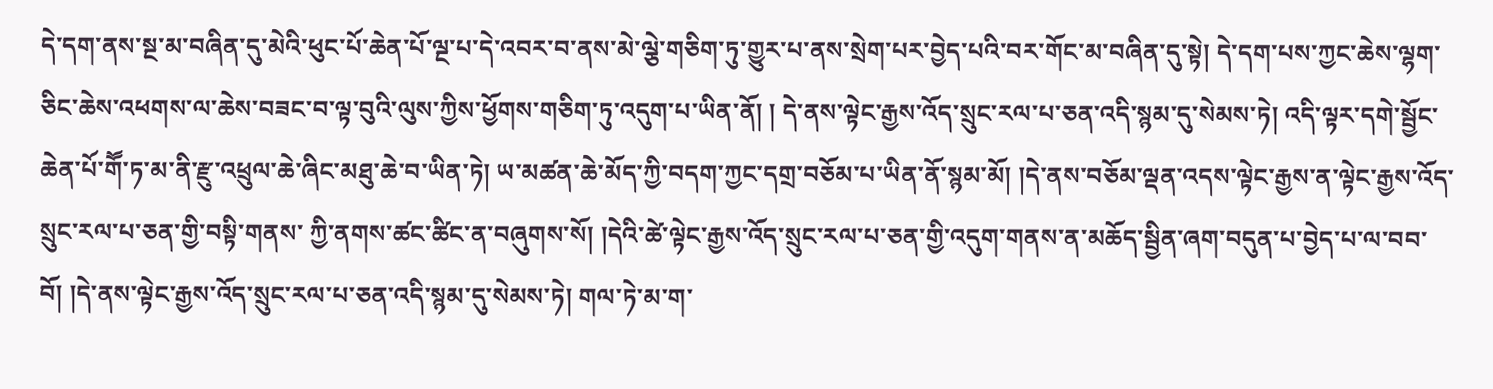དེ་དག་ནས་སྔ་མ་བཞིན་དུ་མེའི་ཕུང་པོ་ཆེན་པོ་ལྔ་པ་དེ་འབར་བ་ནས་མེ་ལྕེ་གཅིག་ཏུ་གྱུར་པ་ནས་སྲེག་པར་བྱེད་པའི་བར་གོང་མ་བཞིན་དུ་སྟེ། དེ་དག་པས་ཀྱང་ཆེས་ལྷག་ཅིང་ཆེས་འཕགས་ལ་ཆེས་བཟང་བ་ལྟ་བུའི་ལུས་ཀྱིས་ཕྱོགས་གཅིག་ཏུ་འདུག་པ་ཡིན་ནོ། ། དེ་ནས་ལྟེང་རྒྱས་འོད་སྲུང་རལ་པ་ཅན་འདི་སྙམ་དུ་སེམས་ཏེ། འདི་ལྟར་དགེ་སྦྱོང་ཆེན་པོ་གཽ་ཏ་མ་ནི་རྫུ་འཕྲུལ་ཆེ་ཞིང་མཐུ་ཆེ་བ་ཡིན་ཏེ། ཡ་མཚན་ཆེ་མོད་ཀྱི་བདག་ཀྱང་དགྲ་བཅོམ་པ་ཡིན་ནོ་སྙམ་མོ། །དེ་ནས་བཅོམ་ལྡན་འདས་ལྟེང་རྒྱས་ན་ལྟེང་རྒྱས་འོད་སྲུང་རལ་པ་ཅན་གྱི་བསྟི་གནས་ ཀྱི་ནགས་ཚང་ཚིང་ན་བཞུགས་སོ། །དེའི་ཚེ་ལྟེང་རྒྱས་འོད་སྲུང་རལ་པ་ཅན་གྱི་འདུག་གནས་ན་མཆོད་སྦྱིན་ཞག་བདུན་པ་བྱེད་པ་ལ་བབ་བོ། །དེ་ནས་ལྟེང་རྒྱས་འོད་སྲུང་རལ་པ་ཅན་འདི་སྙམ་དུ་སེམས་ཏེ། གལ་ཏེ་མ་ག་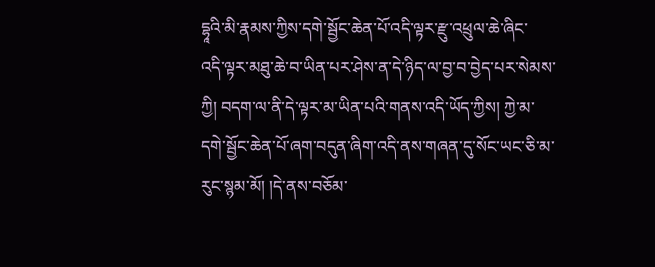དྷཱའི་མི་རྣམས་ཀྱིས་དགེ་སྦྱོང་ཆེན་པོ་འདི་ལྟར་རྫུ་འཕྲུལ་ཆེ་ཞིང་ འདི་ལྟར་མཐུ་ཆེ་བ་ཡིན་པར་ཤེས་ན་དེ་ཉིད་ལ་བྱ་བ་བྱེད་པར་སེམས་ཀྱི། བདག་ལ་ནི་དེ་ལྟར་མ་ཡིན་པའི་གནས་འདི་ཡོད་ཀྱིས། ཀྱེ་མ་དགེ་སྦྱོང་ཆེན་པོ་ཞག་བདུན་ཞིག་འདི་ནས་གཞན་དུ་སོང་ཡང་ཅི་མ་རུང་སྙམ་མོ། །དེ་ནས་བཅོམ་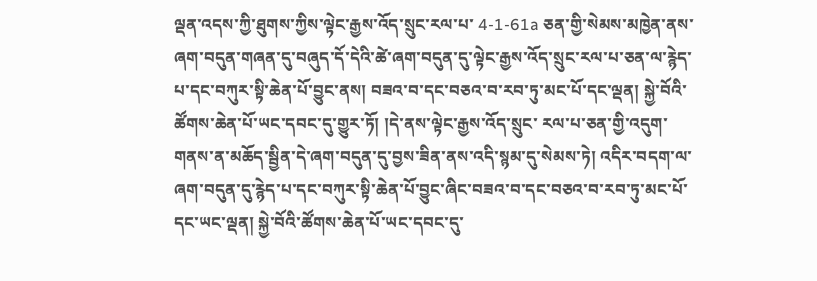ལྡན་འདས་ཀྱི་ཐུགས་ཀྱིས་ལྟེང་རྒྱས་འོད་སྲུང་རལ་པ་ 4-1-61a ཅན་གྱི་སེམས་མཁྱེན་ནས་ཞག་བདུན་གཞན་དུ་བཞུད་དོ་དེའི་ཚེ་ཞག་བདུན་དུ་ལྟེང་རྒྱས་འོད་སྲུང་རལ་པ་ཅན་ལ་རྙེད་པ་དང་བཀུར་སྟི་ཆེན་པོ་བྱུང་ནས། བཟའ་བ་དང་བཅའ་བ་རབ་ཏུ་མང་པོ་དང་ལྡན། སྐྱེ་བོའི་ཚོགས་ཆེན་པོ་ཡང་དབང་དུ་གྱུར་ཏོ། །དེ་ནས་ལྟེང་རྒྱས་འོད་སྲུང་ རལ་པ་ཅན་གྱི་འདུག་གནས་ན་མཆོད་སྦྱིན་དེ་ཞག་བདུན་དུ་བྱས་ཟིན་ནས་འདི་སྙམ་དུ་སེམས་ཏེ། འདིར་བདག་ལ་ཞག་བདུན་དུ་རྙེད་པ་དང་བཀུར་སྟི་ཆེན་པོ་བྱུང་ཞིང་བཟའ་བ་དང་བཅའ་བ་རབ་ཏུ་མང་པོ་དང་ཡང་ལྡན། སྐྱེ་བོའི་ཚོགས་ཆེན་པོ་ཡང་དབང་དུ་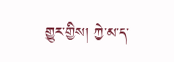གྱུར་གྱིས། ཀྱེ་མ་ད་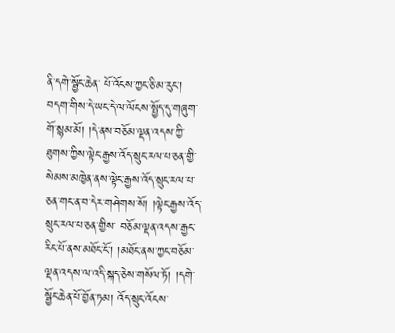ནི་དགེ་སྦྱོང་ཆེན་ པོ་འོངས་ཀྱང་ཅི་མ་རུང་། བདག་གིས་དེ་ཡང་དེ་ལ་ལོངས་སྤྱོད་དུ་གཞུག་གོ་སྙམ་མོ། །དེ་ནས་བཅོམ་ལྡན་འདས་ཀྱི་ཐུགས་ཀྱིས་ལྟེང་རྒྱས་འོད་སྲུང་རལ་པ་ཅན་གྱི་སེམས་མཁྱེན་ནས་ལྟེང་རྒྱས་འོད་སྲུང་རལ་པ་ཅན་གང་ན་བ་དེར་གཤེགས་སོ། །ལྟེང་རྒྱས་འོད་སྲུང་རལ་པ་ཅན་གྱིས་ བཅོམ་ལྡན་འདས་རྒྱང་རིང་པོ་ནས་མཐོང་ངོ་། །མཐོང་ནས་ཀྱང་བཅོམ་ལྡན་འདས་ལ་འདི་སྐད་ཅེས་གསོལ་ཏོ། །དགེ་སྦྱོང་ཆེན་པོ་བྱོན་ཏམ། འོད་སྲུང་འོངས་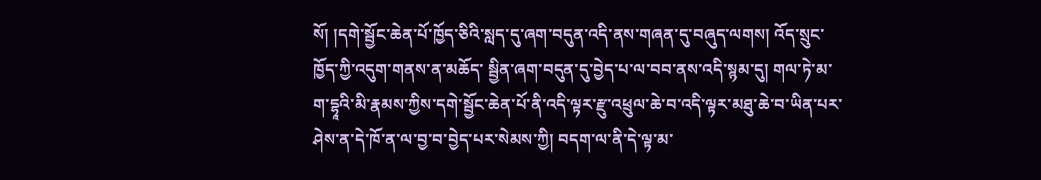སོ། །དགེ་སྦྱོང་ཆེན་པོ་ཁྱོད་ཅིའི་སླད་དུ་ཞག་བདུན་འདི་ནས་གཞན་དུ་བཞུད་ལགས། འོད་སྲུང་ཁྱོད་ཀྱི་འདུག་གནས་ན་མཆོད་ སྦྱིན་ཞག་བདུན་དུ་བྱེད་པ་ལ་བབ་ནས་འདི་སྙམ་དུ། གལ་ཏེ་མ་ག་དྷཱའི་མི་རྣམས་ཀྱིས་དགེ་སྦྱོང་ཆེན་པོ་ནི་འདི་ལྟར་རྫུ་འཕྲུལ་ཆེ་བ་འདི་ལྟར་མཐུ་ཆེ་བ་ཡིན་པར་ཤེས་ན་དེ་ཁོ་ན་ལ་བྱ་བ་བྱེད་པར་སེམས་ཀྱི། བདག་ལ་ནི་དེ་ལྟ་མ་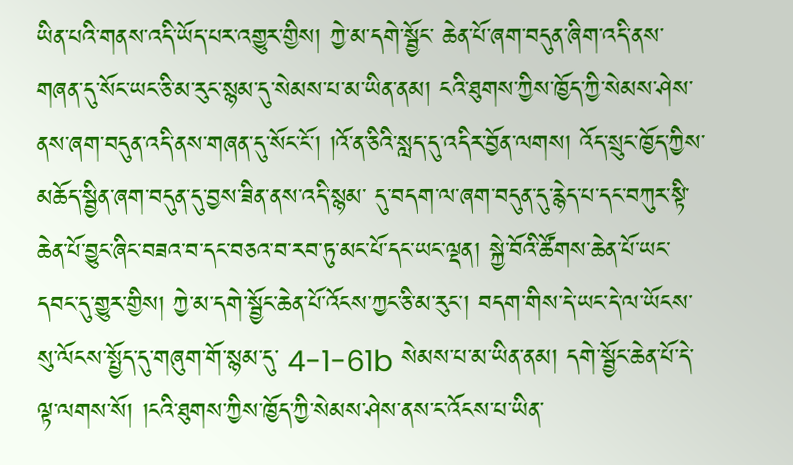ཡིན་པའི་གནས་འདི་ཡོད་པར་འགྱུར་གྱིས། ཀྱེ་མ་དགེ་སྦྱོང་ ཆེན་པོ་ཞག་བདུན་ཞིག་འདི་ནས་གཞན་དུ་སོང་ཡང་ཅི་མ་རུང་སྙམ་དུ་སེམས་པ་མ་ཡིན་ནམ། ངའི་ཐུགས་ཀྱིས་ཁྱོད་ཀྱི་སེམས་ཤེས་ནས་ཞག་བདུན་འདི་ནས་གཞན་དུ་སོང་ངོ་། །འོ་ན་ཅིའི་སླད་དུ་འདིར་བྱོན་ལགས། འོད་སྲུང་ཁྱོད་ཀྱིས་མཆོད་སྦྱིན་ཞག་བདུན་དུ་བྱས་ཟིན་ནས་འདི་སྙམ་ དུ་བདག་ལ་ཞག་བདུན་དུ་རྙེད་པ་དང་བཀུར་སྟི་ཆེན་པོ་བྱུང་ཞིང་བཟའ་བ་དང་བཅའ་བ་རབ་ཏུ་མང་པོ་དང་ཡང་ལྡན། སྐྱེ་བོའི་ཚོགས་ཆེན་པོ་ཡང་དབང་དུ་གྱུར་གྱིས། ཀྱེ་མ་དགེ་སྦྱོང་ཆེན་པོ་འོངས་ཀྱང་ཅི་མ་རུང་། བདག་གིས་དེ་ཡང་དེ་ལ་ཡོངས་སུ་ལོངས་སྤྱོད་དུ་གཞུག་གོ་སྙམ་དུ་ 4-1-61b སེམས་པ་མ་ཡིན་ནམ། དགེ་སྦྱོང་ཆེན་པོ་དེ་ལྟ་ལགས་སོ། །ངའི་ཐུགས་ཀྱིས་ཁྱོད་ཀྱི་སེམས་ཤེས་ནས་ང་འོངས་པ་ཡིན་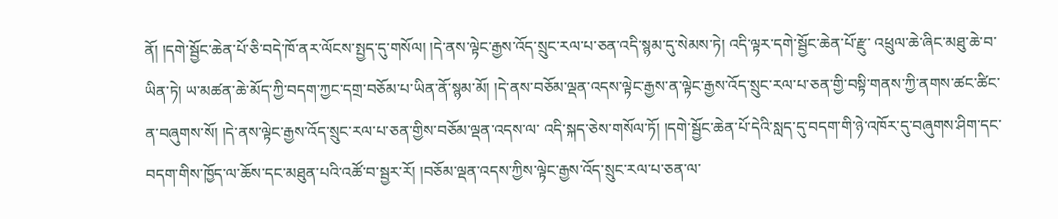ནོ། །དགེ་སྦྱོང་ཆེན་པོ་ཅི་བདེ་ཁོ་ནར་ལོངས་སྤྱད་དུ་གསོལ། །དེ་ནས་ལྟེང་རྒྱས་འོད་སྲུང་རལ་པ་ཅན་འདི་སྙམ་དུ་སེམས་ཏེ། འདི་ལྟར་དགེ་སྦྱོང་ཆེན་པོ་རྫུ་ འཕྲུལ་ཆེ་ཞིང་མཐུ་ཆེ་བ་ཡིན་ཏེ། ཡ་མཚན་ཆེ་མོད་ཀྱི་བདག་ཀྱང་དགྲ་བཅོམ་པ་ཡིན་ནོ་སྙམ་མོ། །དེ་ནས་བཅོམ་ལྡན་འདས་ལྟེང་རྒྱས་ན་ལྟེང་རྒྱས་འོད་སྲུང་རལ་པ་ཅན་གྱི་བསྟི་གནས་ཀྱི་ནགས་ཚང་ཚིང་ན་བཞུགས་སོ། །དེ་ནས་ལྟེང་རྒྱས་འོད་སྲུང་རལ་པ་ཅན་གྱིས་བཅོམ་ལྡན་འདས་ལ་ འདི་སྐད་ཅེས་གསོལ་ཏོ། །དགེ་སྦྱོང་ཆེན་པོ་དེའི་སླད་དུ་བདག་གི་ཉེ་འཁོར་དུ་བཞུགས་ཤིག་དང་བདག་གིས་ཁྱོད་ལ་ཆོས་དང་མཐུན་པའི་འཚོ་བ་སྦྱར་རོ། །བཅོམ་ལྡན་འདས་ཀྱིས་ལྟེང་རྒྱས་འོད་སྲུང་རལ་པ་ཅན་ལ་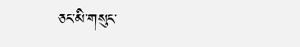ཅང་མི་གསུང་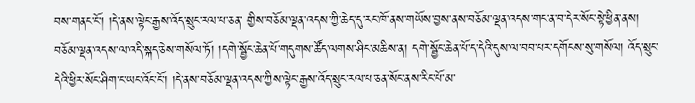བས་གནང་ངོ་། །དེ་ནས་ལྟེང་རྒྱས་འོད་སྲུང་རལ་པ་ཅན་ གྱིས་བཅོམ་ལྡན་འདས་ཀྱི་ཆེད་དུ་རང་ཁོ་ནས་གཡོས་བྱས་ནས་བཅོམ་ལྡན་འདས་གང་ན་བ་དེར་སོང་སྟེ་ཕྱིན་ནས། བཅོམ་ལྡན་འདས་ལ་འདི་སྐད་ཅེས་གསོལ་ཏོ། །དགེ་སྦྱོང་ཆེན་པོ་གདུགས་ཚོད་ལགས་ཤིང་མཆིས་ན། དགེ་སྦྱོང་ཆེན་པོ་ད་དེའི་དུས་ལ་བབ་པར་དགོངས་སུ་གསོལ། འོད་སྲུང་དེའི་ཕྱིར་སོང་ཤིག་ང་ཡང་འོང་ངོ་། །དེ་ནས་བཅོམ་ལྡན་འདས་ཀྱིས་ལྟེང་རྒྱས་འོད་སྲུང་རལ་པ་ཅན་སོང་ནས་རིང་པོ་མ་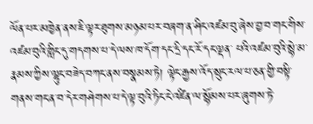ལོན་པར་མཁྱེན་ནས་ཇི་ལྟར་ཐུགས་མཉམ་པར་བཞག་ན་ཤིང་འཛམ་བུ་ཞེས་བྱ་བ་གང་གིས་འཛམ་བུའི་གླིང་དུ་གདགས་པ་དེ་ལས་ཁ་དོག་དང་དྲི་དང་རོ་དང་ལྡན་ པའི་འཛམ་བུའི་སྙེ་མ་རྣམས་ཀྱིས་ལྷུང་བཟེད་བཀང་ནས་བསྣམས་ཏེ། ལྟེང་རྒྱས་འོད་སྲུང་རལ་པ་ཅན་གྱི་བསྟི་གནས་གང་ན་བ་དེར་གཤེགས་པ་དེ་ལྟ་བུའི་ཏིང་ངེ་འཛིན་ལ་སྙོམས་པར་ཞུགས་ཏེ་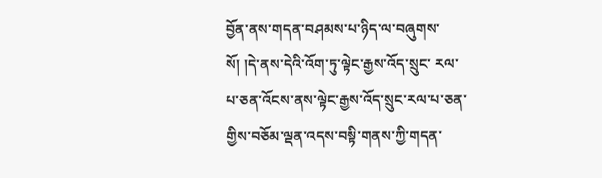བྱོན་ནས་གདན་བཤམས་པ་ཉིད་ལ་བཞུགས་སོ། །དེ་ནས་དེའི་འོག་ཏུ་ལྟེང་རྒྱས་འོད་སྲུང་ རལ་པ་ཅན་འོངས་ནས་ལྟེང་རྒྱས་འོད་སྲུང་རལ་པ་ཅན་གྱིས་བཅོམ་ལྡན་འདས་བསྟི་གནས་ཀྱི་གདན་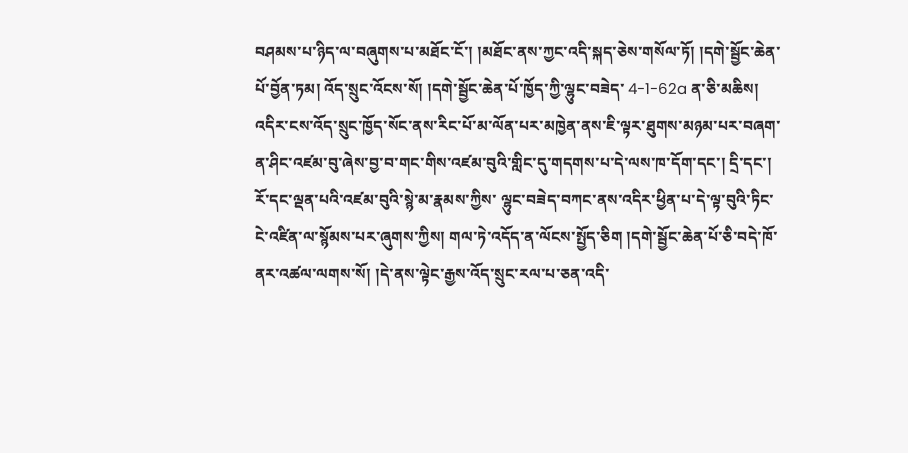བཤམས་པ་ཉིད་ལ་བཞུགས་པ་མཐོང་ངོ་། །མཐོང་ནས་ཀྱང་འདི་སྐད་ཅེས་གསོལ་ཏོ། །དགེ་སྦྱོང་ཆེན་པོ་བྱོན་ཏམ། འོད་སྲུང་འོངས་སོ། །དགེ་སྦྱོང་ཆེན་པོ་ཁྱོད་ཀྱི་ལྷུང་བཟེད་ 4-1-62a ན་ཅི་མཆིས། འདིར་ངས་འོད་སྲུང་ཁྱོད་སོང་ནས་རིང་པོ་མ་ལོན་པར་མཁྱེན་ནས་ཇི་ལྟར་ཐུགས་མཉམ་པར་བཞག་ན་ཤིང་འཛམ་བུ་ཞེས་བྱ་བ་གང་གིས་འཛམ་བུའི་གླིང་དུ་གདགས་པ་དེ་ལས་ཁ་དོག་དང་། དྲི་དང་། རོ་དང་ལྡན་པའི་འཛམ་བུའི་སྙེ་མ་རྣམས་ཀྱིས་ ལྷུང་བཟེད་བཀང་ནས་འདིར་ཕྱིན་པ་དེ་ལྟ་བུའི་ཏིང་ངེ་འཛིན་ལ་སྙོམས་པར་ཞུགས་ཀྱིས། གལ་ཏེ་འདོད་ན་ལོངས་སྤྱོད་ཅིག །དགེ་སྦྱོང་ཆེན་པོ་ཅི་བདེ་ཁོ་ནར་འཚལ་ལགས་སོ། །དེ་ནས་ལྟེང་རྒྱས་འོད་སྲུང་རལ་པ་ཅན་འདི་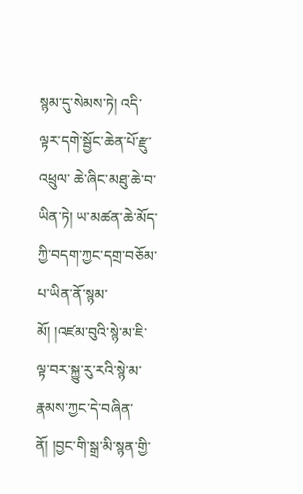སྙམ་དུ་སེམས་ཏེ། འདི་ལྟར་དགེ་སྦྱོང་ཆེན་པོ་རྫུ་འཕྲུལ་ ཆེ་ཞིང་མཐུ་ཆེ་བ་ཡིན་ཏེ། ཡ་མཚན་ཆེ་མོད་ཀྱི་བདག་ཀྱང་དགྲ་བཅོམ་པ་ཡིན་ནོ་སྙམ་མོ། །འཛམ་བུའི་སྙེ་མ་ཇི་ལྟ་བར་སྐྱུ་རུ་རའི་སྙེ་མ་རྣམས་ཀྱང་དེ་བཞིན་ནོ། །བྱང་གི་སྒྲ་མི་སྙན་གྱི་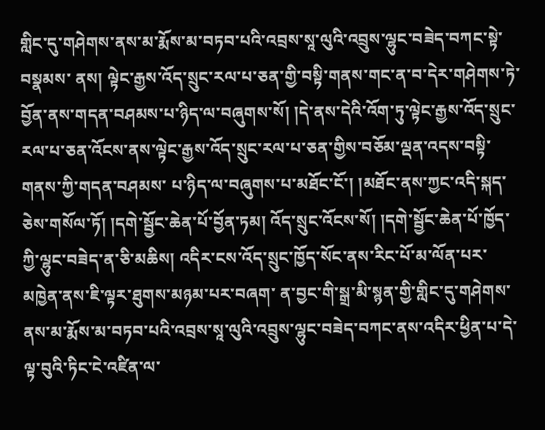གླིང་དུ་གཤེགས་ནས་མ་རྨོས་མ་བཏབ་པའི་འབྲས་སཱ་ལུའི་འབྲུས་ལྷུང་བཟེད་བཀང་སྟེ་བསྣམས་ ནས། ལྟེང་རྒྱས་འོད་སྲུང་རལ་པ་ཅན་གྱི་བསྟི་གནས་གང་ན་བ་དེར་གཤེགས་ཏེ་བྱོན་ནས་གདན་བཤམས་པ་ཉིད་ལ་བཞུགས་སོ། །དེ་ནས་དེའི་འོག་ཏུ་ལྟེང་རྒྱས་འོད་སྲུང་རལ་པ་ཅན་འོངས་ནས་ལྟེང་རྒྱས་འོད་སྲུང་རལ་པ་ཅན་གྱིས་བཅོམ་ལྡན་འདས་བསྟི་གནས་ཀྱི་གདན་བཤམས་ པ་ཉིད་ལ་བཞུགས་པ་མཐོང་ངོ་། །མཐོང་ནས་ཀྱང་འདི་སྐད་ཅེས་གསོལ་ཏོ། །དགེ་སྦྱོང་ཆེན་པོ་བྱོན་ཏམ། འོད་སྲུང་འོངས་སོ། །དགེ་སྦྱོང་ཆེན་པོ་ཁྱོད་ཀྱི་ལྷུང་བཟེད་ན་ཅི་མཆིས། འདིར་ངས་འོད་སྲུང་ཁྱོད་སོང་ནས་རིང་པོ་མ་ལོན་པར་མཁྱེན་ནས་ཇི་ལྟར་ཐུགས་མཉམ་པར་བཞག་ ན་བྱང་གི་སྒྲ་མི་སྙན་གྱི་གླིང་དུ་གཤེགས་ནས་མ་རྨོས་མ་བཏབ་པའི་འབྲས་སཱ་ལུའི་འབྲུས་ལྷུང་བཟེད་བཀང་ནས་འདིར་ཕྱིན་པ་དེ་ལྟ་བུའི་ཏིང་ངེ་འཛིན་ལ་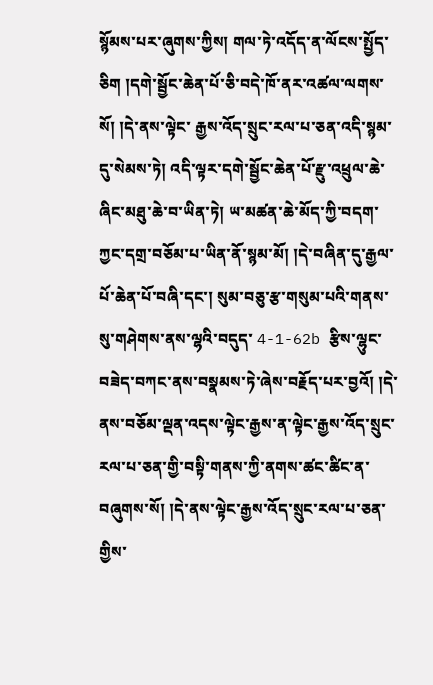སྙོམས་པར་ཞུགས་ཀྱིས། གལ་ཏེ་འདོད་ན་ལོངས་སྤྱོད་ཅིག །དགེ་སྦྱོང་ཆེན་པོ་ཅི་བདེ་ཁོ་ནར་འཚལ་ལགས་སོ། །དེ་ནས་ལྟེང་ རྒྱས་འོད་སྲུང་རལ་པ་ཅན་འདི་སྙམ་དུ་སེམས་ཏེ། འདི་ལྟར་དགེ་སྦྱོང་ཆེན་པོ་རྫུ་འཕྲུལ་ཆེ་ཞིང་མཐུ་ཆེ་བ་ཡིན་ཏེ། ཡ་མཚན་ཆེ་མོད་ཀྱི་བདག་ཀྱང་དགྲ་བཅོམ་པ་ཡིན་ནོ་སྙམ་མོ། །དེ་བཞིན་དུ་རྒྱལ་པོ་ཆེན་པོ་བཞི་དང་། སུམ་བཅུ་རྩ་གསུམ་པའི་གནས་སུ་གཤེགས་ནས་ལྷའི་བདུད་ 4-1-62b རྩིས་ལྷུང་བཟེད་བཀང་ནས་བསྣམས་ཏེ་ཞེས་བརྗོད་པར་བྱའོ། །དེ་ནས་བཅོམ་ལྡན་འདས་ལྟེང་རྒྱས་ན་ལྟེང་རྒྱས་འོད་སྲུང་རལ་པ་ཅན་གྱི་བསྟི་གནས་ཀྱི་ནགས་ཚང་ཚིང་ན་བཞུགས་སོ། །དེ་ནས་ལྟེང་རྒྱས་འོད་སྲུང་རལ་པ་ཅན་གྱིས་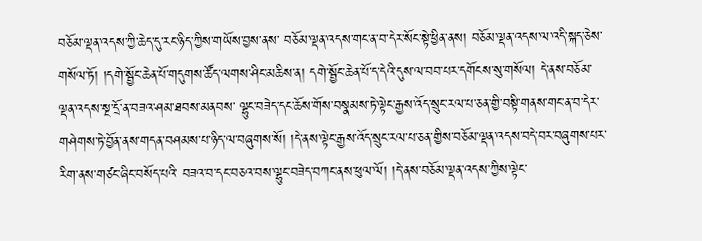བཅོམ་ལྡན་འདས་ཀྱི་ཆེད་དུ་རང་ཉིད་ཀྱིས་གཡོས་བྱས་ནས་ བཅོམ་ལྡན་འདས་གང་ན་བ་དེར་སོང་སྟེ་ཕྱིན་ནས། བཅོམ་ལྡན་འདས་ལ་འདི་སྐད་ཅེས་གསོལ་ཏོ། །དགེ་སྦྱོང་ཆེན་པོ་གདུགས་ཚོད་ལགས་ཤིང་མཆིས་ན། དགེ་སྦྱོང་ཆེན་པོ་ད་དེའི་དུས་ལ་བབ་པར་དགོངས་སུ་གསོལ། དེ་ནས་བཅོམ་ལྡན་འདས་སྔ་དྲོ་ན་བཟའ་ཤམ་ཐབས་མནབས་ ལྷུང་བཟེད་དང་ཆོས་གོས་བསྣམས་ཏེ་ལྟེང་རྒྱས་འོད་སྲུང་རལ་པ་ཅན་གྱི་བསྟི་གནས་གང་ན་བ་དེར་གཤེགས་ཏེ་བྱོན་ནས་གདན་བཤམས་པ་ཉིད་ལ་བཞུགས་སོ། །དེ་ནས་ལྟེང་རྒྱས་འོད་སྲུང་རལ་པ་ཅན་གྱིས་བཅོམ་ལྡན་འདས་བདེ་བར་བཞུགས་པར་རིག་ནས་གཙང་ཞིང་བསོད་པའི་ བཟའ་བ་དང་བཅའ་བས་ལྷུང་བཟེད་བཀང་ནས་ཕུལ་ལོ། །དེ་ནས་བཅོམ་ལྡན་འདས་ཀྱིས་ལྟེང་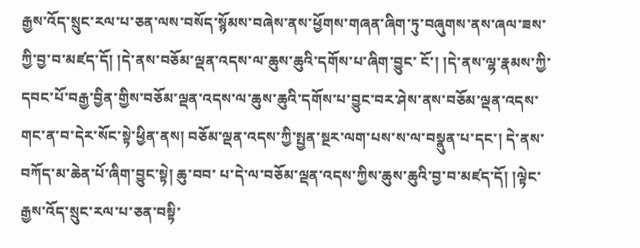རྒྱས་འོད་སྲུང་རལ་པ་ཅན་ལས་བསོད་སྙོམས་བཞེས་ནས་ཕྱོགས་གཞན་ཞིག་ཏུ་བཞུགས་ནས་ཞལ་ཟས་ཀྱི་བྱ་བ་མཛད་དོ། །དེ་ནས་བཅོམ་ལྡན་འདས་ལ་ཆུས་ཆུའི་དགོས་པ་ཞིག་བྱུང་ ངོ་། །དེ་ནས་ལྷ་རྣམས་ཀྱི་དབང་པོ་བརྒྱ་བྱིན་གྱིས་བཅོམ་ལྡན་འདས་ལ་ཆུས་ཆུའི་དགོས་པ་བྱུང་བར་ཤེས་ནས་བཅོམ་ལྡན་འདས་གང་ན་བ་དེར་སོང་སྟེ་ཕྱིན་ནས། བཅོམ་ལྡན་འདས་ཀྱི་སྤྱན་སྔར་ལག་པས་ས་ལ་བསྣུན་པ་དང་། དེ་ནས་བཀོད་མ་ཆེན་པོ་ཞིག་བྱུང་སྟེ། ཆུ་བབ་ པ་དེ་ལ་བཅོམ་ལྡན་འདས་ཀྱིས་ཆུས་ཆུའི་བྱ་བ་མཛད་དོ། །ལྟེང་རྒྱས་འོད་སྲུང་རལ་པ་ཅན་བསྟི་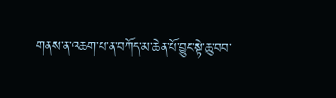གནས་ན་འཆག་པ་ན་བཀོད་མ་ཆེན་པོ་བྱུང་སྟེ་ཆུ་བབ་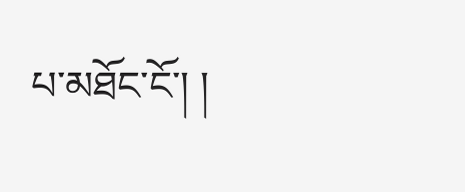པ་མཐོང་ངོ་། །